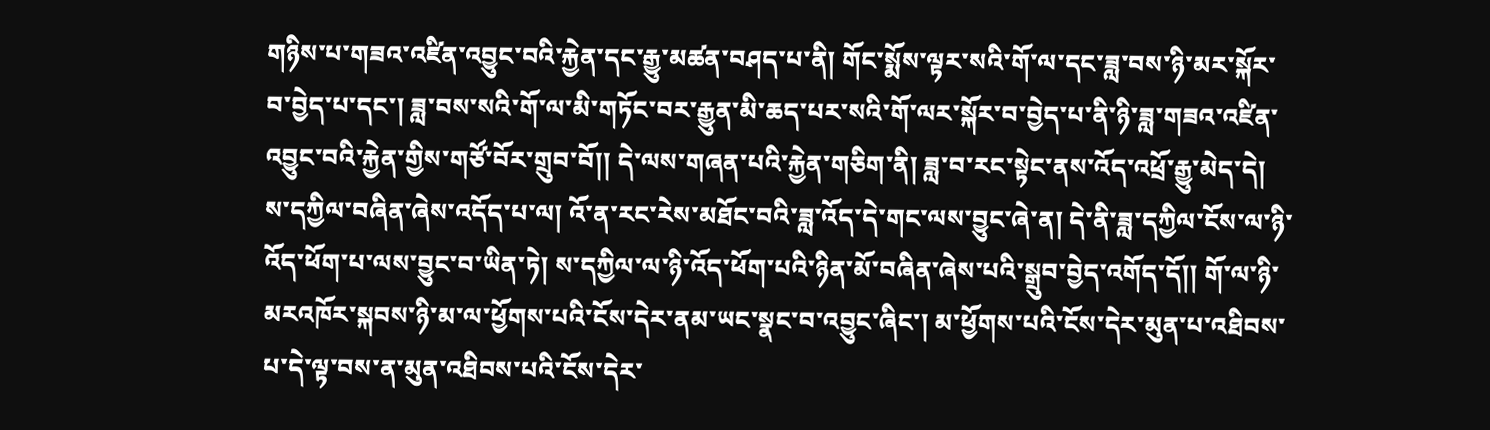གཉིས་པ་གཟའ་འཛིན་འབྱུང་བའི་རྐྱེན་དང་རྒྱུ་མཚན་བཤད་པ་ནི། གོང་སྨོས་ལྟར་སའི་གོ་ལ་དང་ཟླ་བས་ཉི་མར་སྐོར་བ་བྱེད་པ་དང་། ཟླ་བས་སའི་གོ་ལ་མི་གཏོང་བར་རྒྱུན་མི་ཆད་པར་སའི་གོ་ལར་སྐོར་བ་བྱེད་པ་ནི་ཉི་ཟླ་གཟའ་འཛིན་འབྱུང་བའི་རྐྱེན་གྱིས་གཙོ་བོར་གྲུབ་བོ།། དེ་ལས་གཞན་པའི་རྐྱེན་གཅིག་ནི། ཟླ་བ་རང་སྟེང་ནས་འོད་འཕྲོ་རྒྱུ་མེད་དེ། ས་དཀྱིལ་བཞིན་ཞེས་འདོད་པ་ལ། འོ་ན་རང་རེས་མཐོང་བའི་ཟླ་འོད་དེ་གང་ལས་བྱུང་ཞེ་ན། དེ་ནི་ཟླ་དཀྱིལ་ངོས་ལ་ཉི་འོད་ཕོག་པ་ལས་བྱུང་བ་ཡིན་ཏེ། ས་དཀྱིལ་ལ་ཉི་འོད་ཕོག་པའི་ཉིན་མོ་བཞིན་ཞེས་པའི་སྒྲུབ་བྱེད་འགོད་དོ།། གོ་ལ་ཉི་མརའཁོར་སྐབས་ཉི་མ་ལ་ཕྱོགས་པའི་ངོས་དེར་ནམ་ཡང་སྣང་བ་འབྱུང་ཞིང་། མ་ཕྱོགས་པའི་ངོས་དེར་མུན་པ་འཐིབས་པ་དེ་ལྟ་བས་ན་མུན་འཐིབས་པའི་ངོས་དེར་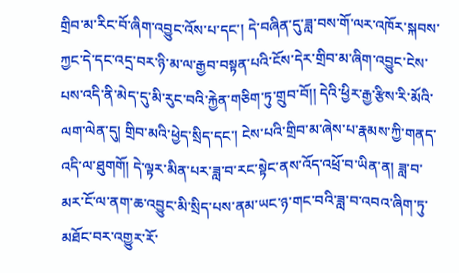གྲིབ་མ་རིང་བོ་ཞིག་འབྱུང་འོས་པ་དང་། དེ་བཞིན་དུ་ཟླ་བས་གོ་ལར་འཁོར་སྐབས་ཀྱང་དེ་དང་འདྲ་བར་ཉི་མ་ལ་རྒྱབ་བསྟན་པའི་ངོས་དེར་གྲིབ་མ་ཞིག་འབྱུང་ངེས་པས་འདི་ནི་མེད་དུ་མི་རུང་བའི་རྐྱེན་གཅིག་ཏུ་གྲུབ་བོ།། དེའི་ཕྱིར་རྒྱ་རྩིས་རི་མོའི་ལག་ལེན་དུ། གྲིབ་མའི་ཕྱེད་སྲིད་དང་། ངེས་པའི་གྲིབ་མ་ཞེས་པ་རྣམས་ཀྱི་གནད་འདི་ལ་ཐུགགོ། དེ་ལྟར་མིན་པར་ཟླ་བ་རང་སྟེང་ནས་འོད་འཕྲོ་བ་ཡིན་ན། ཟླ་བ་མར་ངོ་ལ་ནག་ཆ་འབྱུང་མི་སྲིད་པས་ནམ་ཡང་ཉ་གང་བའི་ཟླ་བ་འབའ་ཞིག་ཏུ་མཐོང་བར་འགྱུར་རོ་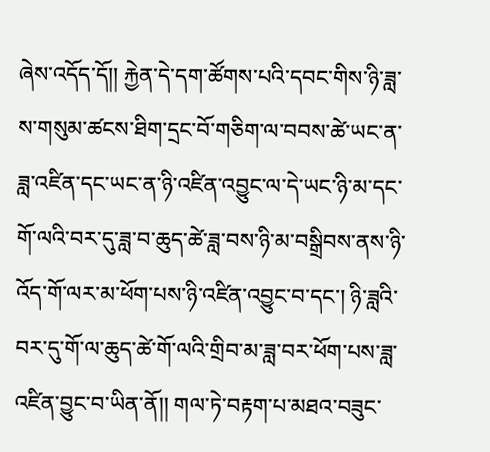ཞེས་འདོད་དོ།། རྐྱེན་དེ་དག་ཚོགས་པའི་དབང་གིས་ཉི་ཟླ་ས་གསུམ་ཚངས་ཐིག་དྲང་བོ་གཅིག་ལ་བབས་ཚེ་ཡང་ན་ཟླ་འཛིན་དང་ཡང་ན་ཉི་འཛིན་འབྱུང་ལ་དེ་ཡང་ཉི་མ་དང་གོ་ལའི་བར་དུ་ཟླ་བ་ཆུད་ཚེ་ཟླ་བས་ཉི་མ་བསྒྲིབས་ནས་ཉི་འོད་གོ་ལར་མ་ཕོག་པས་ཉི་འཛིན་འབྱུང་བ་དང་། ཉི་ཟླའི་བར་དུ་གོ་ལ་ཆུད་ཚེ་གོ་ལའི་གྲིབ་མ་ཟླ་བར་ཕོག་པས་ཟླ་འཛིན་བྱུང་བ་ཡིན་ནོ།། གལ་ཏེ་བརྟག་པ་མཐའ་བཟུང་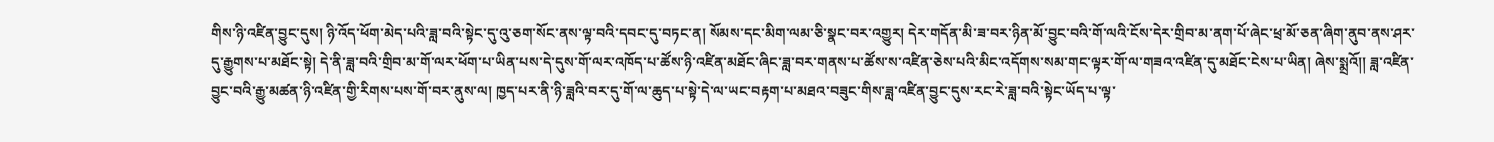གིས་ཉི་འཛིན་བྱུང་དུས། ཉི་འོད་ཕོག་མེད་པའི་ཟླ་བའི་སྟེང་དུ་འུ་ཅག་སོང་ནས་ལྟ་བའི་དབང་དུ་བཏང་ན། སོམས་དང་མིག་ལམ་ཅི་སྣང་བར་འགྱུར། དེར་གདོན་མི་ཟ་བར་ཉིན་མོ་བྱུང་བའི་གོ་ལའི་ངོས་དེར་གྲིབ་མ་ནག་པོ་ཞེང་ཕྲ་མོ་ཅན་ཞིག་ནུབ་ནས་ཤར་དུ་རྒྱུགས་པ་མཐོང་སྟེ། དེ་ནི་ཟླ་བའི་གྲིབ་མ་གོ་ལར་ཕོག་པ་ཡིན་པས་དེ་དུས་གོ་ལར་འཁོད་པ་ཚོས་ཉི་འཛིན་མཐོང་ཞིང་ཟླ་བར་གནས་པ་ཚོས་ས་འཛིན་ཅེས་པའི་མིང་འདོགས་སམ་གང་ལྟར་གོ་ལ་གཟའ་འཛིན་དུ་མཐོང་ངེས་པ་ཡིན། ཞེས་སྨྲའོ།། ཟླ་འཛིན་བྱུང་བའི་རྒྱུ་མཚན་ཉི་འཛིན་གྱི་རིགས་པས་གོ་བར་ནུས་ལ། ཁྱད་པར་ནི་ཉི་ཟླའི་བར་དུ་གོ་ལ་ཆུད་པ་སྟེ་དེ་ལ་ཡང་བརྟག་པ་མཐའ་བཟུང་གིས་ཟླ་འཛིན་བྱུང་དུས་རང་རེ་ཟླ་བའི་སྟེང་ཡོད་པ་ལྟ་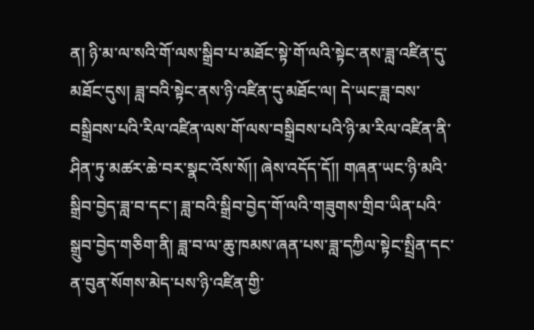ན། ཉི་མ་ལ་སའི་གོ་ལས་སྒྲིབ་པ་མཐོང་སྟེ་གོ་ལའི་སྟེང་ནས་ཟླ་འཛིན་དུ་མཐོང་དུས། ཟླ་བའི་སྟེང་ནས་ཉི་འཛིན་དུ་མཐོང་ལ། དེ་ཡང་ཟླ་བས་བསྒྲིབས་པའི་རིལ་འཛིན་ལས་གོ་ལས་བསྒྲིབས་པའི་ཉི་མ་རིལ་འཛིན་ནི་ཤིན་ཏུ་མཚར་ཆེ་བར་སྣང་འོས་སོ།། ཞེས་འདོད་དོ།། གཞན་ཡང་ཉི་མའི་སྒྲིབ་བྱེད་ཟླ་བ་དང་། ཟླ་བའི་སྒྲིབ་བྱེད་གོ་ལའི་གཟུགས་གྲིབ་ཡིན་པའི་སྒྲུབ་བྱེད་གཅིག་ནི། ཟླ་བ་ལ་ཆུ་ཁམས་ཞན་པས་ཟླ་དཀྱིལ་སྟེང་སྤྲིན་དང་ན་བུན་སོགས་མེད་པས་ཉི་འཛིན་གྱི་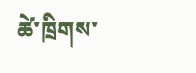ཚེ་ཁྲིགས་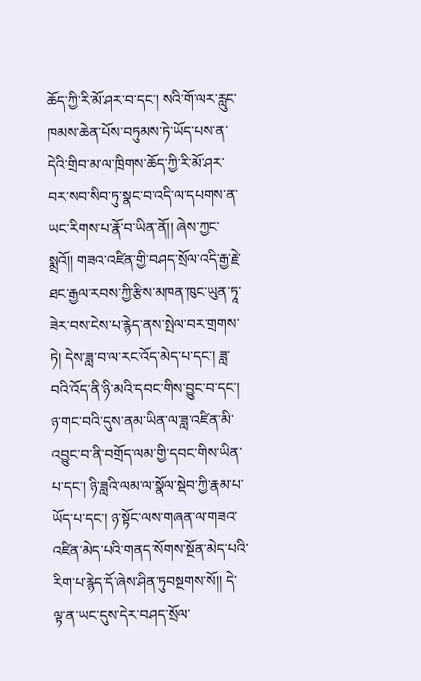ཆོད་ཀྱི་རི་མོ་ཤར་བ་དང་། སའི་གོ་ལར་རླུང་ཁམས་ཆེན་པོས་བཏུམས་ཏེ་ཡོད་པས་ན་དེའི་གྲིབ་མ་ལ་ཁྲིགས་ཆོད་ཀྱི་རི་མོ་ཤར་བར་སབ་སིབ་ཏུ་སྣང་བ་འདི་ལ་དཔགས་ན་ཡང་རིགས་པ་རྣོ་བ་ཡིན་ནོ།། ཞེས་ཀྱང་སྨྲའོ།། གཟའ་འཛིན་གྱི་བཤད་སྲོལ་འདི་རྒྱ་རྗེ་ཐང་རྒྱལ་རབས་ཀྱི་རྩིས་མཁན་ཁུང་ཡུན་ཏཱ་ཟེར་བས་ངེས་པ་རྙེད་ནས་སྤེལ་བར་གྲགས་ཏེ། དེས་ཟླ་བ་ལ་རང་འོད་མེད་པ་དང་། ཟླ་བའི་འོད་ནི་ཉི་མའི་དབང་གིས་བྱུང་བ་དང་། ཉ་གང་བའི་དུས་ནམ་ཡིན་ལ་ཟླ་འཛིན་མི་འབྱུང་བ་ནི་བགྲོད་ལམ་གྱི་དབང་གིས་ཡིན་པ་དང་། ཉི་ཟླའི་ལམ་ལ་སྣོལ་སྡེབ་ཀྱི་རྣམ་པ་ཡོད་པ་དང་། ཉ་སྟོང་ལས་གཞན་ལ་གཟའ་འཛིན་མེད་པའི་གནད་སོགས་སྔོན་མེད་པའི་རིག་པ་རྙེད་དོ་ཞེས་ཤིན་ཏུབསྔགས་སོ།། དེ་ལྟ་ན་ཡང་དུས་དེར་བཤད་སྲོལ་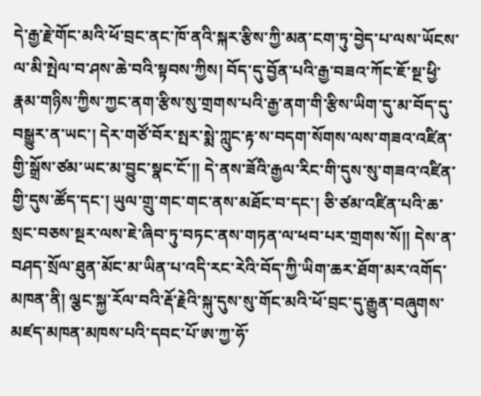དེ་རྒྱ་རྗེ་གོང་མའི་ཕོ་བྲང་ནང་ཁོ་ནའི་སྐར་རྩིས་ཀྱི་མན་ངག་ཏུ་བྱེད་པ་ལས་ཡོངས་ལ་མི་སྤེལ་བ་ཤས་ཆེ་བའི་སྟབས་ཀྱིས། བོད་དུ་བྱོན་པའི་རྒྱ་བཟའ་ཀོང་ཇོ་སྔ་ཕྱི་རྣམ་གཉིས་ཀྱིས་ཀྱང་ནག་རྩིས་སུ་གྲགས་པའི་རྒྱ་ནག་གི་རྩིས་ཡིག་དུ་མ་བོད་དུ་བསྒྱུར་ན་ཡང་། དེར་གཙོ་བོར་སྤར་སྨེ་ཀླུང་རྟ་ས་བདག་སོགས་ལས་གཟའ་འཛིན་གྱི་སྒྲོས་ཙམ་ཡང་མ་བྱུང་སྣང་ངོ་།། དེ་ནས་ཟོའི་རྒྱལ་རིང་གི་དུས་སུ་གཟའ་འཛིན་གྱི་དུས་ཚོད་དང་། ཡུལ་གྲུ་གང་གང་ནས་མཐོང་བ་དང་། ཅི་ཙམ་འཛིན་པའི་ཆ་སྲང་བཅས་སྔར་ལས་ཇེ་ཞིབ་ཏུ་བཏང་ནས་གཏན་ལ་ཕབ་པར་གྲགས་སོ།། དེས་ན་བཤད་སྲོལ་ཐུན་མོང་མ་ཡིན་པ་འདི་རང་རེའི་བོད་ཀྱི་ཡིག་ཆར་ཐོག་མར་འགོད་མཁན་ནི། ལྕང་སྐྱ་རོལ་བའི་རྡོ་རྗེའི་སྐུ་དུས་སུ་གོང་མའི་ཕོ་བྲང་དུ་རྒྱུན་བཞུགས་མཛད་མཁན་མཁས་པའི་དབང་པོ་ཨ་ཀྱ་ཧོ་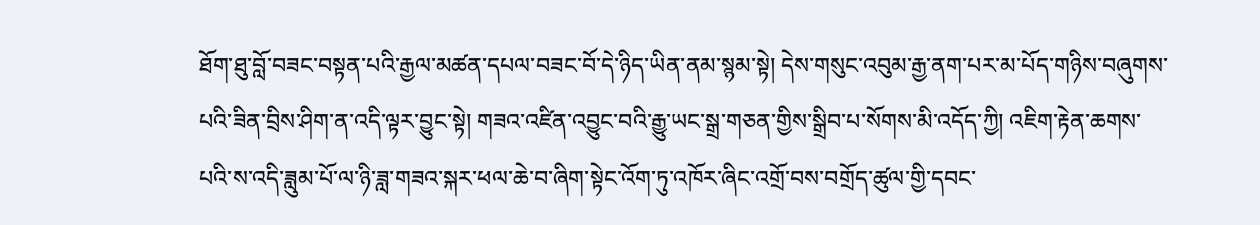ཐོག་ཐུ་བློ་བཟང་བསྟན་པའི་རྒྱལ་མཚན་དཔལ་བཟང་བོ་དེ་ཉིད་ཡིན་ནམ་སྙམ་སྟེ། དེས་གསུང་འབུམ་རྒྱ་ནག་པར་མ་པོད་གཉིས་བཞུགས་པའི་ཟིན་བྲིས་ཤིག་ན་འདི་ལྟར་བྱུང་སྟེ། གཟའ་འཛིན་འབྱུང་བའི་རྒྱུ་ཡང་སྒྲ་གཅན་གྱིས་སྒྲིབ་པ་སོགས་མི་འདོད་ཀྱི། འཇིག་རྟེན་ཆགས་པའི་ས་འདི་ཟླུམ་པོ་ལ་ཉི་ཟླ་གཟའ་སྐར་ཕལ་ཆེ་བ་ཞིག་སྟེང་འོག་ཏུ་འཁོར་ཞིང་འགྲོ་བས་བགྲོད་ཚུལ་གྱི་དབང་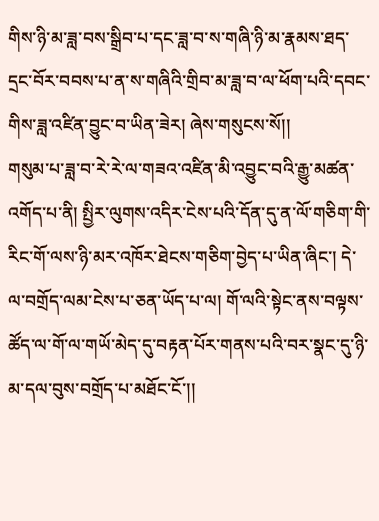གིས་ཉི་མ་ཟླ་བས་སྒྲིབ་པ་དང་ཟླ་བ་ས་གཞི་ཉི་མ་རྣམས་ཐད་དྲང་བོར་བབས་པ་ན་ས་གཞིའི་གྲིབ་མ་ཟླ་བ་ལ་ཕོག་པའི་དབང་གིས་ཟླ་འཛིན་བྱུང་བ་ཡིན་ཟེར། ཞེས་གསུངས་སོ།།
གསུམ་པ་ཟླ་བ་རེ་རེ་ལ་གཟའ་འཛིན་མི་འབྱུང་བའི་རྒྱུ་མཚན་འགོད་པ་ནི། སྤྱིར་ལུགས་འདིར་ངེས་པའི་དོན་དུ་ན་ལོ་གཅིག་གི་རིང་གོ་ལས་ཉི་མར་འཁོར་ཐེངས་གཅིག་བྱེད་པ་ཡིན་ཞིང་། དེ་ལ་བགྲོད་ལམ་ངེས་པ་ཅན་ཡོད་པ་ལ། གོ་ལའི་སྟེང་ནས་བལྟས་ཚོད་ལ་གོ་ལ་གཡོ་མེད་དུ་བརྟན་པོར་གནས་པའི་བར་སྣང་དུ་ཉི་མ་དལ་བུས་བགྲོད་པ་མཐོང་ངོ་།།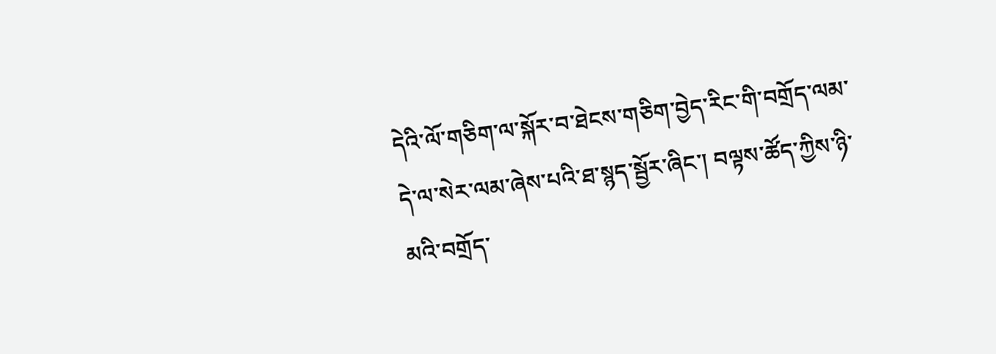དེའི་ལོ་གཅིག་ལ་སྐོར་བ་ཐེངས་གཅིག་བྱེད་རིང་གི་བགྲོད་ལམ་དེ་ལ་སེར་ལམ་ཞེས་པའི་ཐ་སྙད་སྦྱོར་ཞིང་། བལྟས་ཚོད་ཀྱིས་ཉི་མའི་བགྲོད་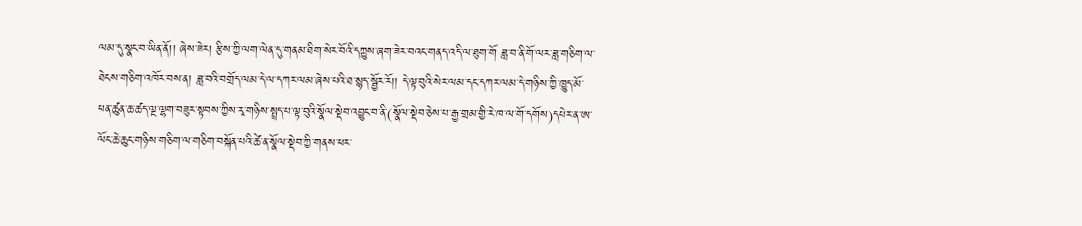ལམ་དུ་སྣང་བ་ཡིན་ནོ།། ཞེས་ཟེར། རྩིས་ཀྱི་ལག་ལེན་དུ་གནམ་ཐིག་སེར་བོའི་དཀྱུས་ཞག་ཟེར་བའང་གནད་འདི་ལ་ཐུག་གོ ཟླ་བ་ནི་གོ་ལར་ཟླ་གཅིག་ལ་ཐེངས་གཅིག་འཁོར་བས་ན། ཟླ་བའི་བགྲོད་ལམ་དེ་ལ་དཀར་ལམ་ཞེས་པའི་ཐ་སྙད་སྦྱོར་རོ།། དེ་ལྟ་བུའི་སེར་ལམ་དང་དཀར་ལམ་དེ་གཉིས་ཀྱི་ཁྱུད་མོ་ཕན་ཚུན་ཆ་ཚད་ལྔ་ལྷག་བཟུར་སྟབས་ཀྱིས་རྭ་གཉིས་སྤྲད་པ་ལྟ་བུའི་སྣོལ་སྡེབ་འབྱུང་བ་ནི་(སྣོལ་སྡེབ་ཅེས་པ་རྒྱ་གྲམ་གྱི་རེ་ཁ་ལ་གོ་དགོས)དཔེར་ན་ཨ་ལོང་ཆེ་ཆུང་གཉིས་གཅིག་ལ་གཅིག་བསྐོན་པའི་ཚེ་ན་སྣོལ་སྡེབ་ཀྱི་གནས་ཕར་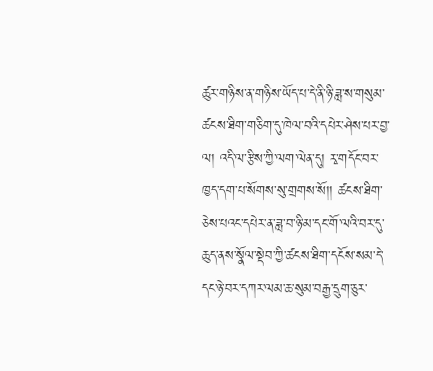ཚུར་གཉིས་ན་གཉིས་ཡོད་པ་དེ་ནི་ཉི་ཟླ་ས་གསུམ་ཚངས་ཐིག་གཅིག་དུ་ཁེལ་བའི་དཔེར་ཤེས་པར་བྱ་ལ། འདི་ལ་རྩིས་ཀྱི་ལག་ལེན་དུ། རྭ་གདོང་བར་ཁྱད་དག་པ་སོགས་སུ་གྲགས་སོ།། ཚངས་ཐིག་ཅེས་པའང་དཔེར་ན་ཟླ་བ་ཉི་མ་དང་གོ་ལའི་བར་དུ་ཆུད་ནས་སྣོལ་སྡེབ་ཀྱི་ཚངས་ཐིག་དངོས་སམ་དེ་དང་ཉེ་བར་དཀར་ལམ་ཆ་སུམ་བརྒྱ་དྲུག་ཅུར་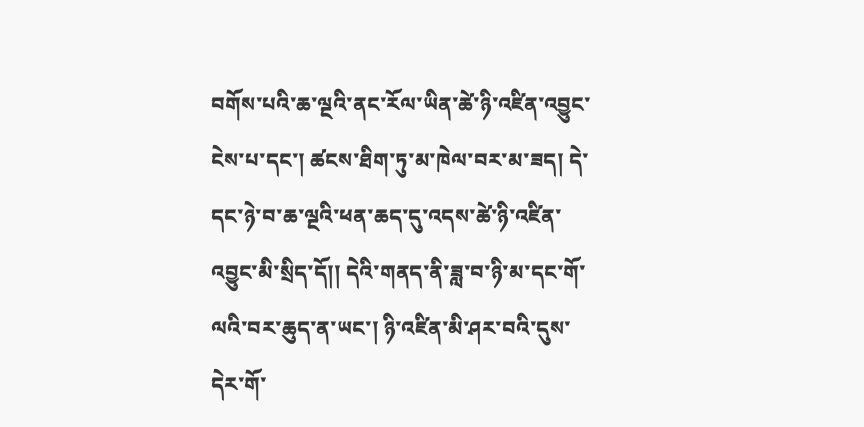བགོས་པའི་ཆ་ལྔའི་ནང་རོལ་ཡིན་ཚེ་ཉི་འཛིན་འབྱུང་ངེས་པ་དང་། ཚངས་ཐིག་ཏུ་མ་ཁེལ་བར་མ་ཟད། དེ་དང་ཉེ་བ་ཆ་ལྔའི་ཕན་ཆད་དུ་འདས་ཚེ་ཉི་འཛིན་འབྱུང་མི་སྲིད་དོ།། དེའི་གནད་ནི་ཟླ་བ་ཉི་མ་དང་གོ་ལའི་བར་ཆུད་ན་ཡང་། ཉི་འཛིན་མི་ཤར་བའི་དུས་དེར་གོ་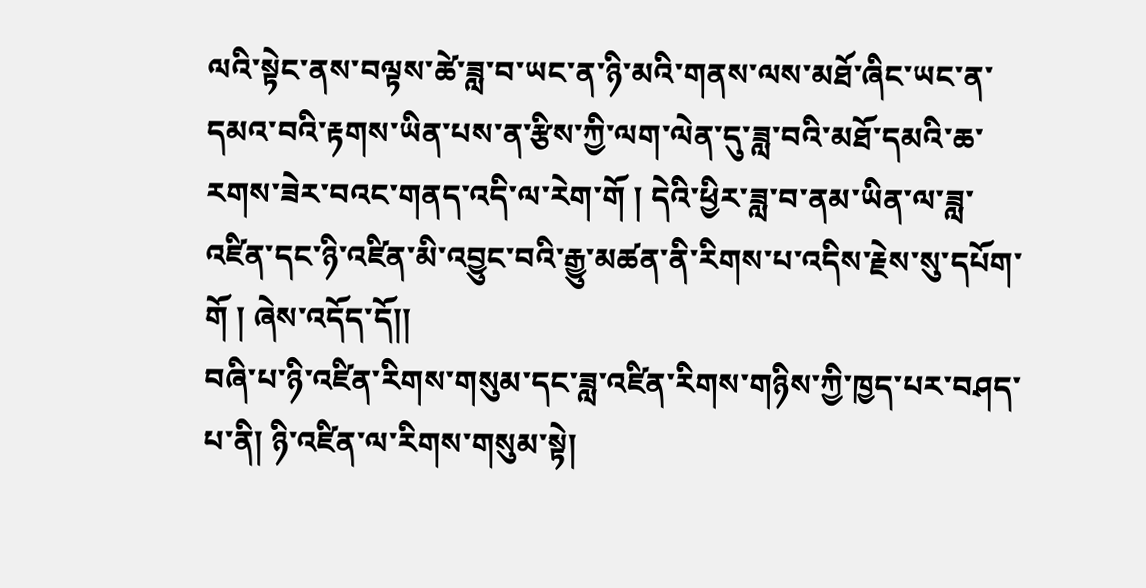ལའི་སྟེང་ནས་བལྟས་ཚེ་ཟླ་བ་ཡང་ན་ཉི་མའི་གནས་ལས་མཐོ་ཞིང་ཡང་ན་དམའ་བའི་རྟགས་ཡིན་པས་ན་རྩིས་ཀྱི་ལག་ལེན་དུ་ཟླ་བའི་མཐོ་དམའི་ཆ་རགས་ཟེར་བའང་གནད་འདི་ལ་རེག་གོ ། དེའི་ཕྱིར་ཟླ་བ་ནམ་ཡིན་ལ་ཟླ་འཛིན་དང་ཉི་འཛིན་མི་འབྱུང་བའི་རྒྱུ་མཚན་ནི་རིགས་པ་འདིས་རྗེས་སུ་དཔོག་གོ ། ཞེས་འདོད་དོ།།
བཞི་པ་ཉི་འཛིན་རིགས་གསུམ་དང་ཟླ་འཛིན་རིགས་གཉིས་ཀྱི་ཁྱད་པར་བཤད་པ་ནི། ཉི་འཛིན་ལ་རིགས་གསུམ་སྟེ།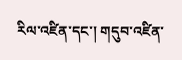རིལ་འཛིན་དང་། གདུབ་འཛིན་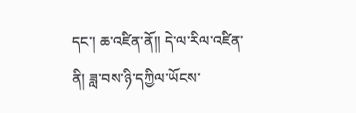དང་། ཆ་འཛིན་ནོ།། དེ་ལ་རིལ་འཛིན་ནི། ཟླ་བས་ཉི་དཀྱིལ་ཡོངས་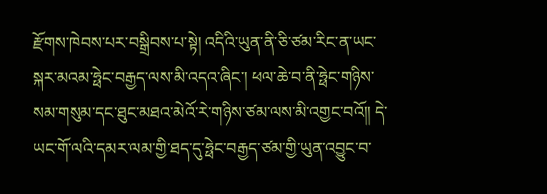རྫོགས་ཁེབས་པར་བསྒྲིབས་པ་སྟེ། འདིའི་ཡུན་ནི་ཅི་ཙམ་རིང་ན་ཡང་སྐར་མའམ་ཧྥེང་བརྒྱད་ལས་མི་འདའ་ཞིང་། ཕལ་ཆེ་བ་ནི་ཧྥེང་གཉིས་སམ་གསུམ་དང་ཐུང་མཐའ་མེའོ་རེ་གཉིས་ཙམ་ལས་མི་འགྱང་བའོ།། དེ་ཡང་གོ་ལའི་དམར་ལམ་གྱི་ཐད་དུ་ཧྥེང་བརྒྱད་ཙམ་གྱི་ཡུན་འབྱུང་བ་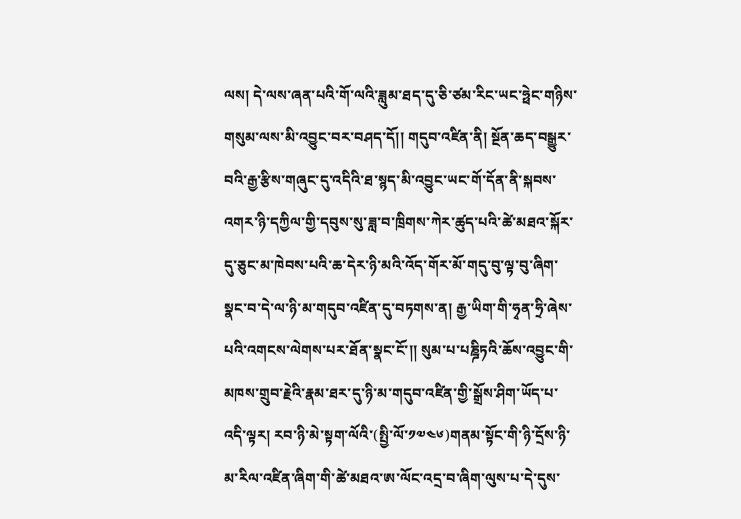ལས། དེ་ལས་ཞན་པའི་གོ་ལའི་ཟླུམ་ཐད་དུ་ཅི་ཙམ་རིང་ཡང་ཧྥེང་གཉིས་གསུམ་ལས་མི་འབྱུང་བར་བཤད་དོ།། གདུབ་འཛིན་ནི། སྔོན་ཆད་བསྒྱུར་བའི་རྒྱ་རྩིས་གཞུང་དུ་འདིའི་ཐ་སྙད་མི་འབྱུང་ཡང་གོ་དོན་ནི་སྐབས་འགར་ཉི་དཀྱིལ་གྱི་དབུས་སུ་ཟླ་བ་ཁྲིགས་ཀེར་ཚུད་པའི་ཚེ་མཐའ་སྐོར་དུ་ཅུང་མ་ཁེབས་པའི་ཆ་དེར་ཉི་མའི་འོད་གོར་མོ་གདུ་བུ་ལྟ་བུ་ཞིག་སྣང་བ་དེ་ལ་ཉི་མ་གདུབ་འཛིན་དུ་བཏགས་ན། རྒྱ་ཡིག་གི་ཧྭན་ཧྲི་ཞེས་པའི་འགངས་ལེགས་པར་ཐོན་སྣང་ངོ་།། སུམ་པ་པཎྜིཏའི་ཆོས་འབྱུང་གི་མཁས་གྲུབ་རྗེའི་རྣམ་ཐར་དུ་ཉི་མ་གདུབ་འཛིན་གྱི་སྒྲོས་ཤིག་ཡོད་པ་འདི་ལྟར། རབ་ཉི་མེ་སྟག་ལོའི་(སྤྱི་ལོ་༡༧༤༦)གནམ་སྟོང་གི་ཉི་དྲོས་ཉི་མ་རིལ་འཛིན་ཞིག་གི་ཚེ་མཐའ་ཨ་ལོང་འདྲ་བ་ཞིག་ལུས་པ་དེ་དུས་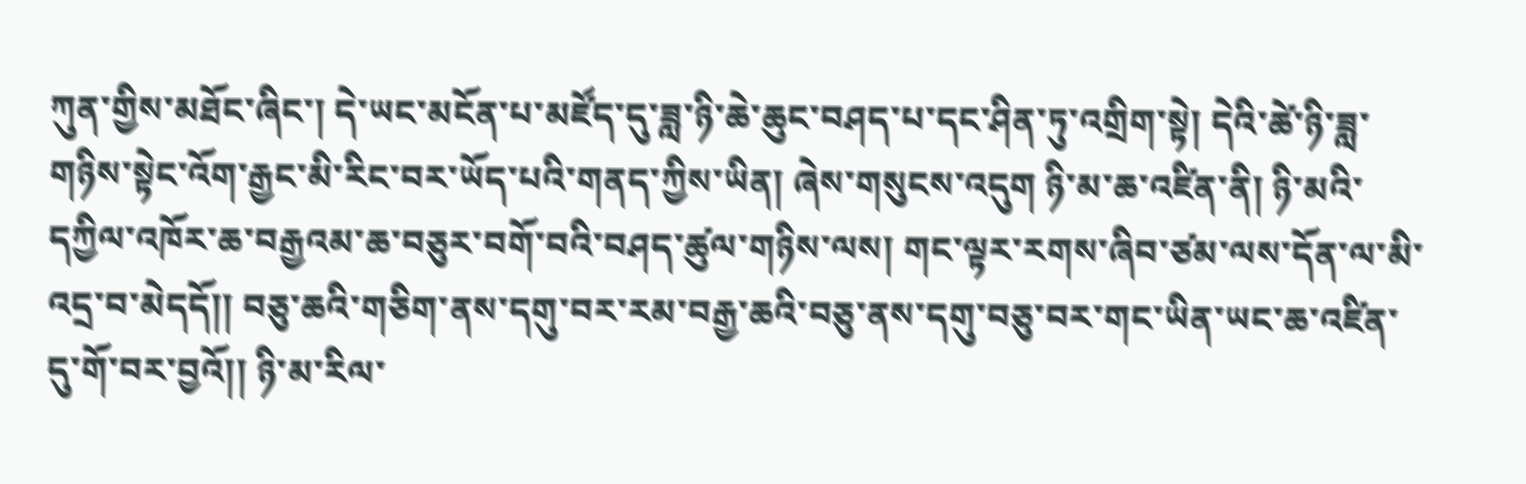ཀུན་གྱིས་མཐོང་ཞིང་། དེ་ཡང་མངོན་པ་མཛོད་དུ་ཟླ་ཉི་ཆེ་ཆུང་བཤད་པ་དང་ཤིན་ཏུ་འགྲིག་སྟེ། དེའི་ཚེ་ཉི་ཟླ་གཉིས་སྟེང་འོག་རྒྱང་མི་རིང་བར་ཡོད་པའི་གནད་ཀྱིས་ཡིན། ཞེས་གསུངས་འདུག ཉི་མ་ཆ་འཛིན་ནི། ཉི་མའི་དཀྱིལ་འཁོར་ཆ་བརྒྱའམ་ཆ་བཅུར་བགོ་བའི་བཤད་ཚུལ་གཉིས་ལས། གང་ལྟར་རགས་ཞིབ་ཙམ་ལས་དོན་ལ་མི་འདྲ་བ་མེདདོ།། བཅུ་ཆའི་གཅིག་ནས་དགུ་བར་རམ་བརྒྱ་ཆའི་བཅུ་ནས་དགུ་བཅུ་བར་གང་ཡིན་ཡང་ཆ་འཛིན་དུ་གོ་བར་བྱའོ།། ཉི་མ་རིལ་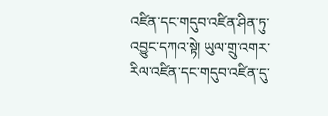འཛིན་དང་གདུབ་འཛིན་ཤིན་ཏུ་འབྱུང་དཀའ་སྟེ། ཡུལ་གྲུ་འགར་རིལ་འཛིན་དང་གདུབ་འཛིན་དུ་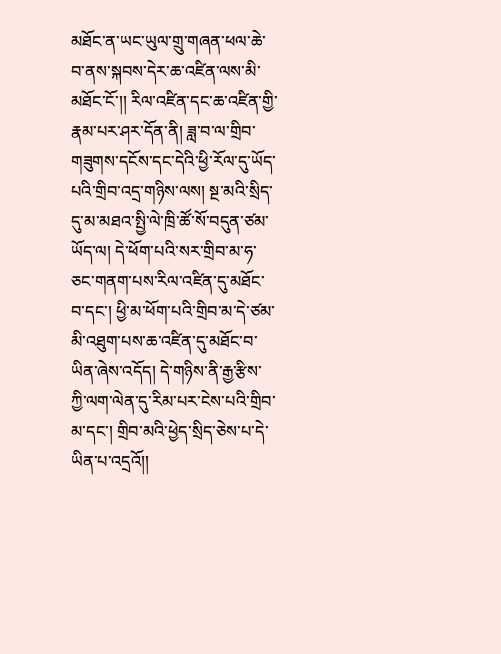མཐོང་ན་ཡང་ཡུལ་གྲུ་གཞན་ཕལ་ཆེ་བ་ནས་སྐབས་དེར་ཆ་འཛིན་ལས་མི་མཐོང་ངོ་།། རིལ་འཛིན་དང་ཆ་འཛིན་གྱི་རྣམ་པར་ཤར་དོན་ནི། ཟླ་བ་ལ་གྲིབ་གཟུགས་དངོས་དང་དེའི་ཕྱི་རོལ་དུ་ཡོད་པའི་གྲིབ་འདྲ་གཉིས་ལས། སྔ་མའི་སྲིད་དུ་མ་མཐའ་སྤྱི་ལེ་ཁྲི་ཚོ་སོ་བདུན་ཙམ་ཡོད་ལ། དེ་ཕོག་པའི་སར་གྲིབ་མ་ཧ་ཅང་གནག་པས་རིལ་འཛིན་དུ་མཐོང་བ་དང་། ཕྱི་མ་ཕོག་པའི་གྲིབ་མ་དེ་ཙམ་མི་འཐུག་པས་ཆ་འཛིན་དུ་མཐོང་བ་ཡིན་ཞེས་འདོད། དེ་གཉིས་ནི་རྒྱ་རྩིས་ཀྱི་ལག་ལེན་དུ་རིམ་པར་ངེས་པའི་གྲིབ་མ་དང་། གྲིབ་མའི་ཕྱེད་སྲིད་ཅེས་པ་དེ་ཡིན་པ་འདྲའོ།།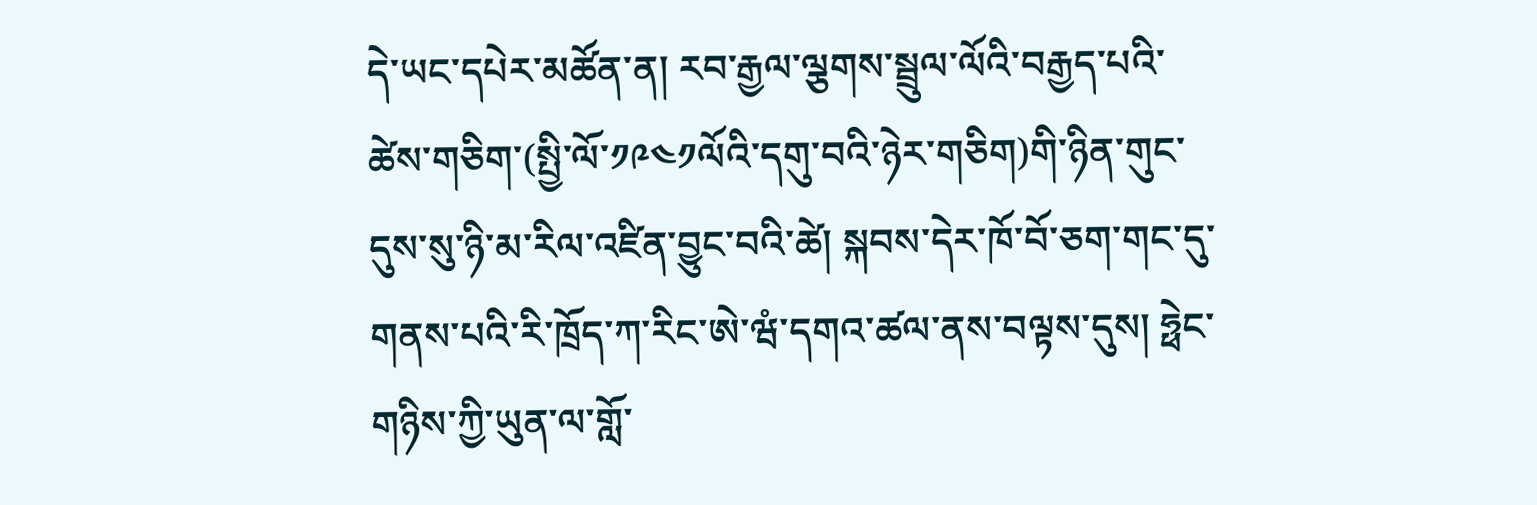དེ་ཡང་དཔེར་མཚོན་ན། རབ་རྒྱལ་ལྕགས་སྦྲུལ་ལོའི་བརྒྱད་པའི་ཚེས་གཅིག་(སྤྱི་ལོ་༡༩༤༡ལོའི་དགུ་བའི་ཉེར་གཅིག)གི་ཉིན་གུང་དུས་སུ་ཉི་མ་རིལ་འཛིན་བྱུང་བའི་ཚེ། སྐབས་དེར་ཁོ་བོ་ཅག་གང་དུ་གནས་པའི་རི་ཁྲོད་ཀ་རིང་ཨེ་ཝཾ་དགའ་ཚལ་ནས་བལྟས་དུས། ཧྥེང་གཉིས་ཀྱི་ཡུན་ལ་གློ་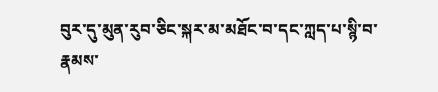བུར་དུ་མུན་རུབ་ཅིང་སྐར་མ་མཐོང་བ་དང་ཀླད་པ་སྙི་བ་རྣམས་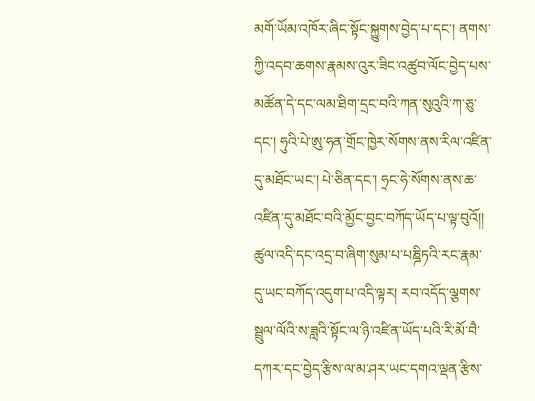མགོ་ཡོམ་འཁོར་ཞིང་སྟོང་སྐྱུགས་བྱེད་པ་དང་། ནགས་ཀྱི་འདབ་ཆགས་རྣམས་འུར་ཟིང་འཚུབ་ལོང་བྱེད་པས་མཚོན་དེ་དང་ལམ་ཐིག་དྲང་བའི་ཀན་སུའུའི་ཀ་ཅུ་དང་། ཧུའི་པེ་ཨུ་ཧན་གྲོང་ཁྱེར་སོགས་ནས་རིལ་འཛིན་དུ་མཐོང་ཡང་། པེ་ཅིན་དང་། ཧྲང་ཧེ་སོགས་ནས་ཆ་འཛིན་དུ་མཐོང་བའི་མྱོང་བྱང་བཀོད་ཡོད་པ་ལྟ་བུའོ།། ཚུལ་འདི་དང་འདྲ་བ་ཞིག་སུམ་པ་པཎྜིཏའི་རང་རྣམ་དུ་ཡང་བཀོད་འདུག་པ་འདི་ལྟར། རབ་འདོད་ལྕགས་སྦྲུལ་ལོའི་ས་ཟླའི་སྟོང་ལ་ཉི་འཛིན་ཡོད་པའི་རི་མོ་བཻ་དཀར་དང་བྱེད་རྩིས་ལ་མ་ཤར་ཡང་དགའ་ལྡན་རྩིས་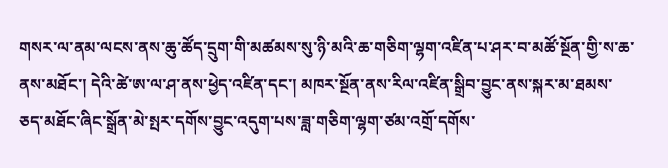གསར་ལ་ནམ་ལངས་ནས་ཆུ་ཚོད་དྲུག་གི་མཚམས་སུ་ཉི་མའི་ཆ་གཅིག་ལྷག་འཛིན་པ་ཤར་བ་མཚོ་སྔོན་གྱི་ས་ཆ་ནས་མཐོང་། དེའི་ཚེ་ཨ་ལ་ཤ་ནས་ཕྱེད་འཛིན་དང་། མཁར་སྔོན་ནས་རིལ་འཛིན་སྒྲིབ་བྱུང་ནས་སྐར་མ་ཐམས་ཅད་མཐོང་ཞིང་སྒྲོན་མེ་སྤར་དགོས་བྱུང་འདུག་པས་ཟླ་གཅིག་ལྷག་ཙམ་འགྲོ་དགོས་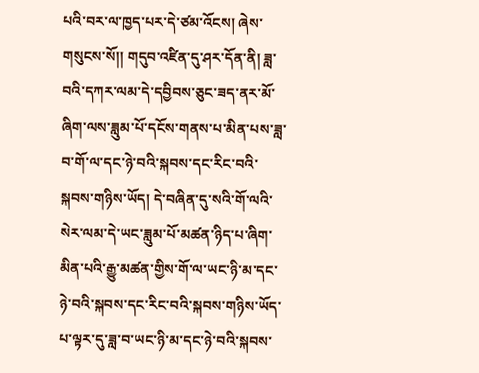པའི་བར་ལ་ཁྱད་པར་དེ་ཙམ་འོངས། ཞེས་གསུངས་སོ།། གདུབ་འཛིན་དུ་ཤར་དོན་ནི། ཟླ་བའི་དཀར་ལམ་དེ་དབྱིབས་ཅུང་ཟད་ནར་མོ་ཞིག་ལས་ཟླུམ་པོ་དངོས་གནས་པ་མིན་པས་ཟླ་བ་གོ་ལ་དང་ཉེ་བའི་སྐབས་དང་རིང་བའི་སྐབས་གཉིས་ཡོད། དེ་བཞིན་དུ་སའི་གོ་ལའི་སེར་ལམ་དེ་ཡང་ཟླུམ་པོ་མཚན་ཉིད་པ་ཞིག་མིན་པའི་རྒྱུ་མཚན་གྱིས་གོ་ལ་ཡང་ཉི་མ་དང་ཉེ་བའི་སྐབས་དང་རིང་བའི་སྐབས་གཉིས་ཡོད་པ་ལྟར་དུ་ཟླ་བ་ཡང་ཉི་མ་དང་ཉེ་བའི་སྐབས་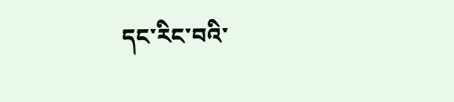དང་རིང་བའི་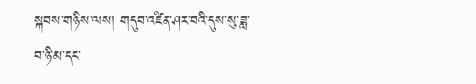སྐབས་གཉིས་ལས། གདུབ་འཛིན་ཤར་བའི་དུས་སུ་ཟླ་བ་ཉི་མ་དང་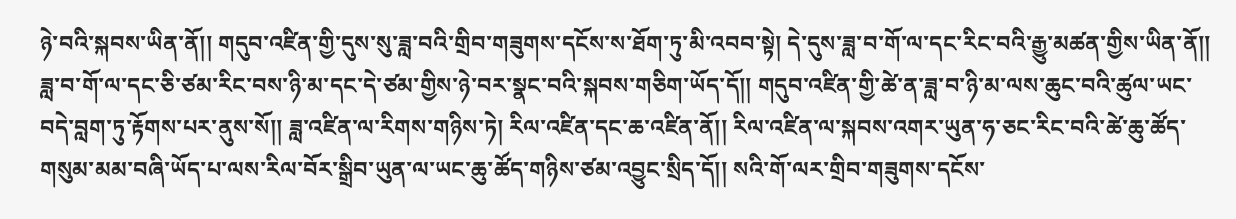ཉེ་བའི་སྐབས་ཡིན་ནོ།། གདུབ་འཛིན་གྱི་དུས་སུ་ཟླ་བའི་གྲིབ་གཟུགས་དངོས་ས་ཐོག་ཏུ་མི་འབབ་སྟེ། དེ་དུས་ཟླ་བ་གོ་ལ་དང་རིང་བའི་རྒྱུ་མཚན་གྱིས་ཡིན་ནོ།། ཟླ་བ་གོ་ལ་དང་ཅི་ཙམ་རིང་བས་ཉི་མ་དང་དེ་ཙམ་གྱིས་ཉེ་བར་སྣང་བའི་སྐབས་གཅིག་ཡོད་དོ།། གདུབ་འཛིན་གྱི་ཚེ་ན་ཟླ་བ་ཉི་མ་ལས་ཆུང་བའི་ཚུལ་ཡང་བདེ་བླག་ཏུ་རྟོགས་པར་ནུས་སོ།། ཟླ་འཛིན་ལ་རིགས་གཉིས་ཏེ། རིལ་འཛིན་དང་ཆ་འཛིན་ནོ།། རིལ་འཛིན་ལ་སྐབས་འགར་ཡུན་ཧ་ཅང་རིང་བའི་ཚེ་ཆུ་ཚོད་གསུམ་མམ་བཞི་ཡོད་པ་ལས་རིལ་བོར་སྒྲིབ་ཡུན་ལ་ཡང་ཆུ་ཚོད་གཉིས་ཙམ་འབྱུང་སྲིད་དོ།། སའི་གོ་ལར་གྲིབ་གཟུགས་དངོས་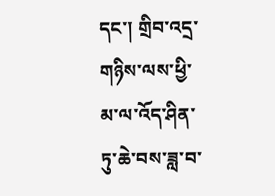དང་། གྲིབ་འདྲ་གཉིས་ལས་ཕྱི་མ་ལ་འོད་ཤིན་ཏུ་ཆེ་བས་ཟླ་བ་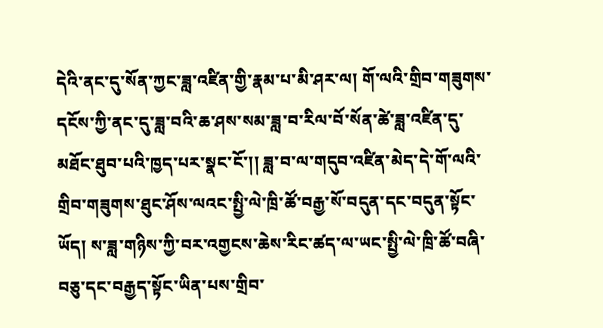དེའི་ནང་དུ་སོན་ཀྱང་ཟླ་འཛིན་གྱི་རྣམ་པ་མི་ཤར་ལ། གོ་ལའི་གྲིབ་གཟུགས་དངོས་ཀྱི་ནང་དུ་ཟླ་བའི་ཆ་ཤས་སམ་ཟླ་བ་རིལ་བོ་སོན་ཚེ་ཟླ་འཛིན་དུ་མཐོང་ཐུབ་པའི་ཁྱད་པར་སྣང་ངོ་།། ཟླ་བ་ལ་གདུབ་འཛིན་མེད་དེ་གོ་ལའི་གྲིབ་གཟུགས་ཐུང་ཤོས་ལའང་སྤྱི་ལེ་ཁྲི་ཚོ་བརྒྱ་སོ་བདུན་དང་བདུན་སྟོང་ཡོད། ས་ཟླ་གཉིས་ཀྱི་བར་འགྱངས་ཆེས་རིང་ཚད་ལ་ཡང་སྤྱི་ལེ་ཁྲི་ཚོ་བཞི་བཅུ་དང་བརྒྱད་སྟོང་ཡིན་པས་གྲིབ་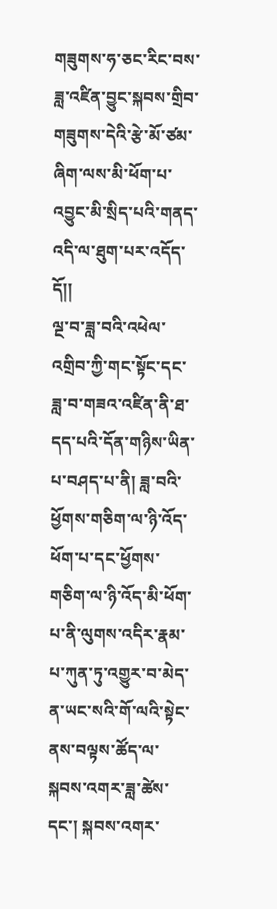གཟུགས་ཧ་ཅང་རིང་བས་ཟླ་འཛིན་བྱུང་སྐབས་གྲིབ་གཟུགས་དེའི་རྩེ་མོ་ཙམ་ཞིག་ལས་མི་ཕོག་པ་འབྱུང་མི་སྲིད་པའི་གནད་འདི་ལ་ཐུག་པར་འདོད་དོ།།
ལྔ་བ་ཟླ་བའི་འཕེལ་འགྲིབ་ཀྱི་གང་སྟོང་དང་ཟླ་བ་གཟའ་འཛིན་ནི་ཐ་དད་པའི་དོན་གཉིས་ཡིན་པ་བཤད་པ་ནི། ཟླ་བའི་ཕྱོགས་གཅིག་ལ་ཉི་འོད་ཕོག་པ་དང་ཕྱོགས་གཅིག་ལ་ཉི་འོད་མི་ཕོག་པ་ནི་ལུགས་འདིར་རྣམ་པ་ཀུན་ཏུ་འགྱུར་བ་མེད་ན་ཡང་སའི་གོ་ལའི་སྟེང་ནས་བལྟས་ཚོད་ལ་སྐབས་འགར་ཟླ་ཚེས་དང་། སྐབས་འགར་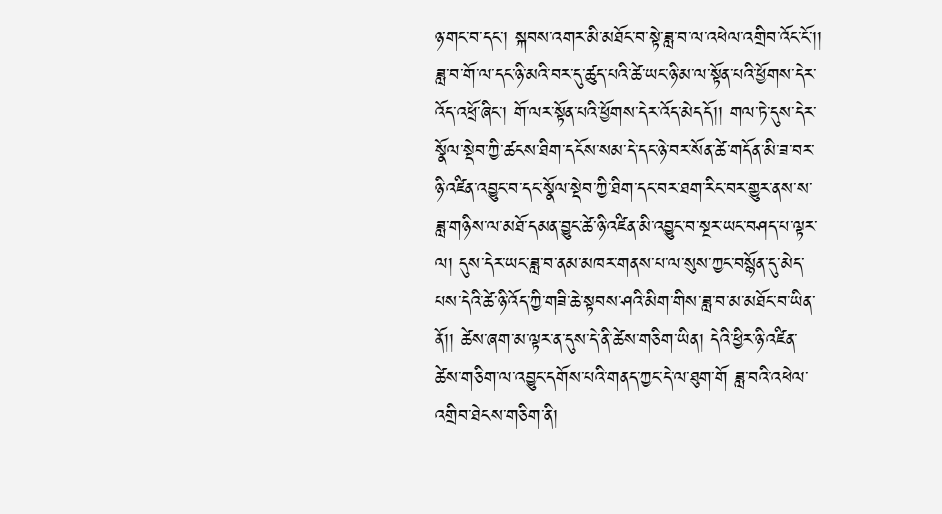ཉ་གང་བ་དང་། སྐབས་འགར་མི་མཐོང་བ་སྟེ་ཟླ་བ་ལ་འཕེལ་འགྲིབ་འོང་ངོ་།། ཟླ་བ་གོ་ལ་དང་ཉི་མའི་བར་དུ་ཚུད་པའི་ཚེ་ཡང་ཉི་མ་ལ་སྟོན་པའི་ཕྱོགས་དེར་འོད་འཕྲོ་ཞིང་། གོ་ལར་སྟོན་པའི་ཕྱོགས་དེར་འོད་མེདདོ།། གལ་ཏེ་དུས་དེར་སྣོལ་སྡེབ་ཀྱི་ཚངས་ཐིག་དངོས་སམ་དེ་དང་ཉེ་བར་སོན་ཚེ་གདོན་མི་ཟ་བར་ཉི་འཛིན་འབྱུང་བ་དང་སྣོལ་སྡེབ་ཀྱི་ཐིག་དང་བར་ཐག་རིང་བར་གྱུར་ནས་ས་ཟླ་གཉིས་ལ་མཐོ་དམན་བྱུང་ཚེ་ཉི་འཛིན་མི་འབྱུང་བ་སྔར་ཡང་བཤད་པ་ལྟར་ལ། དུས་དེར་ཡང་ཟླ་བ་ནམ་མཁར་གནས་པ་ལ་སུས་ཀྱང་བསྙོན་དུ་མེད་པས་དེའི་ཚེ་ཉི་འོད་ཀྱི་གཟི་ཆེ་སྟབས་ཤའི་མིག་གིས་ཟླ་བ་མ་མཐོང་བ་ཡིན་ནོ།། ཚེས་ཞག་མ་ལྟར་ན་དུས་དེ་ནི་ཚེས་གཅིག་ཡིན། དེའི་ཕྱིར་ཉི་འཛིན་ཚེས་གཅིག་ལ་འབྱུང་དགོས་པའི་གནད་ཀྱང་དེ་ལ་ཐུག་གོ ཟླ་བའི་འཕེལ་འགྲིབ་ཐེངས་གཅིག་ནི།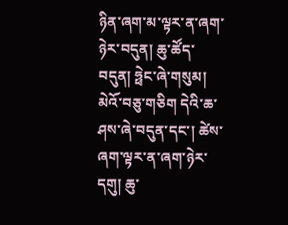ཉིན་ཞག་མ་ལྟར་ན་ཞག་ཉེར་བདུན། ཆུ་ཚོད་བདུན། ཧྥེང་ཞེ་གསུམ། མེའོ་བཅུ་གཅིག དེའི་ཆ་ཤས་ཞེ་བདུན་དང་། ཚེས་ཞག་ལྟར་ན་ཞག་ཉེར་དགུ། ཆུ་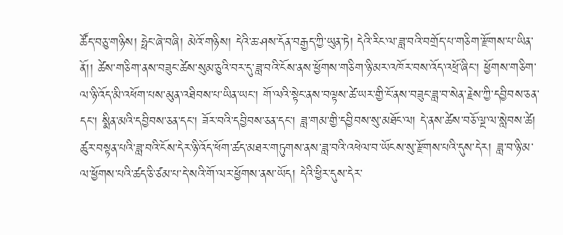ཚོད་བཅུ་གཉིས། ཧྥེང་ཞེ་བཞི། མེའོ་གཉིས། དེའི་ཆ་ཤས་དོན་བརྒྱད་ཀྱི་ཡུན་ཏེ། དེའི་རིང་ལ་ཟླ་བའི་བགྲོད་པ་གཅིག་རྫོགས་པ་ཡིན་ནོ།། ཚེས་གཅིག་ནས་བཟུང་ཚེས་སུམ་ཅུའི་བར་དུ་ཟླ་བའི་ངོས་ནས་ཕྱོགས་གཅིག་ཉི་མར་འཁོར་བས་འོད་འཕྲོ་ཞིང་། ཕྱོགས་གཅིག་ལ་ཉི་འོད་མི་འཕོག་པས་མུན་འཐིབས་པ་ཡིན་ཡང་། གོ་ལའི་སྟེང་ནས་བལྟས་ཚེ་ཡར་གྱི་ངོ་ནས་བཟུང་ཟླ་བ་སེན་རྗེས་ཀྱི་དབྱིབས་ཅན་དང་། སྨིན་མའི་དབྱིབས་ཅན་དང་། ཟོར་བའི་དབྱིབས་ཅན་དང་། ཟླ་གམ་གྱི་དབྱིབས་སུ་མཐོང་ལ། དེ་ནས་ཚེས་བཅོ་ལྔ་ལ་སླེབས་ཚེ། ཚུར་བསྟན་པའི་ཟླ་བའི་ངོས་དེར་ཉི་འོད་ཕོག་ཚད་མཐར་གཏུགས་ནས་ཟླ་བའི་འཕེལ་བ་ཡོངས་སུ་རྫོགས་པའི་དུས་དེར། ཟླ་བ་ཉི་མ་ལ་ཕྱོགས་པའི་ཚད་ཅི་ཙམ་པ་དེ་སའི་གོ་ལར་ཕྱོགས་ནས་ཡོད། དེའི་ཕྱིར་དུས་དེར་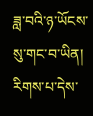ཟླ་བའི་ཉ་ཡོངས་སུ་གང་བ་ཡིན། རིགས་པ་དེས་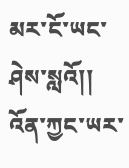མར་ངོ་ཡང་ཤེས་སླའོ།། འོན་ཀྱང་ཡར་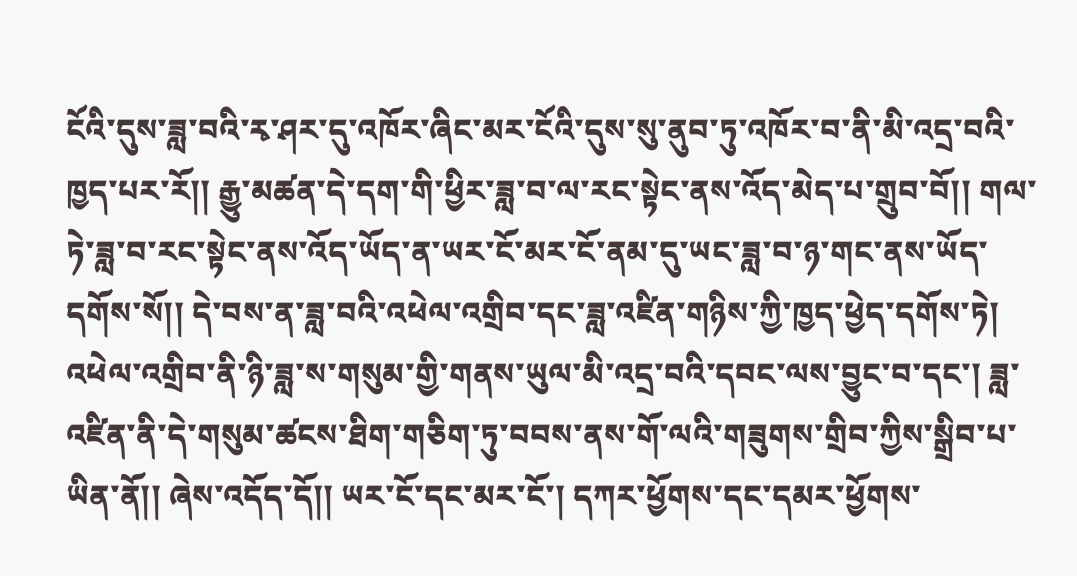ངོའི་དུས་ཟླ་བའི་རྭ་ཤར་དུ་འཁོར་ཞིང་མར་ངོའི་དུས་སུ་ནུབ་ཏུ་འཁོར་བ་ནི་མི་འདྲ་བའི་ཁྱད་པར་རོ།། རྒྱུ་མཚན་དེ་དག་གི་ཕྱིར་ཟླ་བ་ལ་རང་སྟེང་ནས་འོད་མེད་པ་གྲུབ་བོ།། གལ་ཏེ་ཟླ་བ་རང་སྟེང་ནས་འོད་ཡོད་ན་ཡར་ངོ་མར་ངོ་ནམ་དུ་ཡང་ཟླ་བ་ཉ་གང་ནས་ཡོད་དགོས་སོ།། དེ་བས་ན་ཟླ་བའི་འཕེལ་འགྲིབ་དང་ཟླ་འཛིན་གཉིས་ཀྱི་ཁྱད་ཕྱེད་དགོས་ཏེ། འཕེལ་འགྲིབ་ནི་ཉི་ཟླ་ས་གསུམ་གྱི་གནས་ཡུལ་མི་འདྲ་བའི་དབང་ལས་བྱུང་བ་དང་། ཟླ་འཛིན་ནི་དེ་གསུམ་ཚངས་ཐིག་གཅིག་ཏུ་བབས་ནས་གོ་ལའི་གཟུགས་གྲིབ་ཀྱིས་སྒྲིབ་པ་ཡིན་ནོ།། ཞེས་འདོད་དོ།། ཡར་ངོ་དང་མར་ངོ་། དཀར་ཕྱོགས་དང་དམར་ཕྱོགས་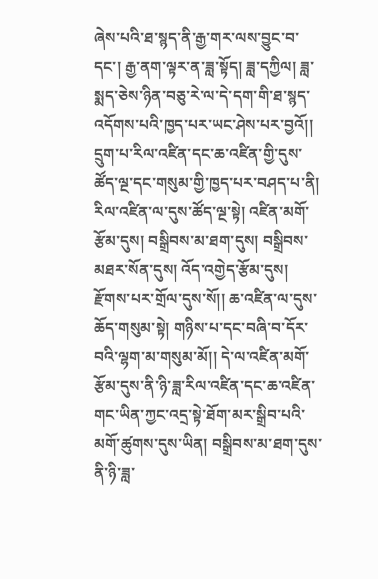ཞེས་པའི་ཐ་སྙད་ནི་རྒྱ་གར་ལས་བྱུང་བ་དང་། རྒྱ་ནག་ལྟར་ན་ཟླ་སྟོད། ཟླ་དཀྱིལ། ཟླ་སྨད་ཅེས་ཉིན་བཅུ་རེ་ལ་དེ་དག་གི་ཐ་སྙད་འདོགས་པའི་ཁྱད་པར་ཡང་ཤེས་པར་བྱའོ།།
དྲུག་པ་རིལ་འཛིན་དང་ཆ་འཛིན་གྱི་དུས་ཚོད་ལྔ་དང་གསུམ་གྱི་ཁྱད་པར་བཤད་པ་ནི། རིལ་འཛིན་ལ་དུས་ཚོད་ལྔ་སྟེ། འཛིན་མགོ་རྩོམ་དུས། བསྒྲིབས་མ་ཐག་དུས། བསྒྲིབས་མཐར་སོན་དུས། འོད་འགྱེད་རྩོམ་དུས། རྫོགས་པར་གྲོལ་དུས་སོ།། ཆ་འཛིན་ལ་དུས་ཆོད་གསུམ་སྟེ། གཉིས་པ་དང་བཞི་བ་དོར་བའི་ལྷག་མ་གསུམ་མོ།། དེ་ལ་འཛིན་མགོ་རྩོམ་དུས་ནི་ཉི་ཟླ་རིལ་འཛིན་དང་ཆ་འཛིན་གང་ཡིན་ཀྱང་འདྲ་སྟེ་ཐོག་མར་སྒྲིབ་པའི་མགོ་ཚུགས་དུས་ཡིན། བསྒྲིབས་མ་ཐག་དུས་ནི་ཉི་ཟླ་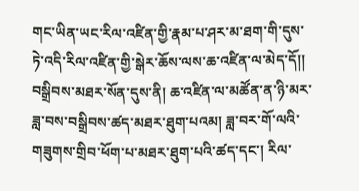གང་ཡིན་ཡང་རིལ་འཛིན་གྱི་རྣམ་པ་ཤར་མ་ཐག་གི་དུས་ཏེ་འདི་རིལ་འཛིན་གྱི་སྒེར་ཆོས་ལས་ཆ་འཛིན་ལ་མེད་དོ།། བསྒྲིབས་མཐར་སོན་དུས་ནི། ཆ་འཛིན་ལ་མཚོན་ན་ཉི་མར་ཟླ་བས་བསྒྲིབས་ཚད་མཐར་ཐུག་པའམ། ཟླ་བར་གོ་ལའི་གཟུགས་གྲིབ་ཕོག་པ་མཐར་ཐུག་པའི་ཚད་དང་། རིལ་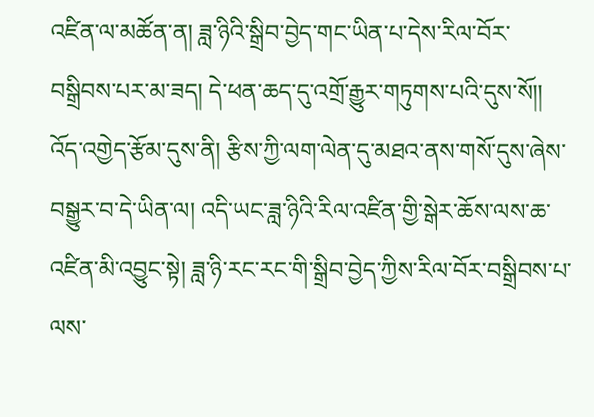འཛིན་ལ་མཚོན་ན། ཟླ་ཉིའི་སྒྲིབ་བྱེད་གང་ཡིན་པ་དེས་རིལ་བོར་བསྒྲིབས་པར་མ་ཟད། དེ་ཕན་ཆད་དུ་འགྲོ་རྒྱུར་གཏུགས་པའི་དུས་སོ།། འོད་འགྱེད་རྩོམ་དུས་ནི། རྩིས་ཀྱི་ལག་ལེན་དུ་མཐའ་ནས་གསོ་དུས་ཞེས་བསྒྱུར་བ་དེ་ཡིན་ལ། འདི་ཡང་ཟླ་ཉིའི་རིལ་འཛིན་གྱི་སྒེར་ཆོས་ལས་ཆ་འཛིན་མི་འབྱུང་སྟེ། ཟླ་ཉི་རང་རང་གི་སྒྲིབ་བྱེད་ཀྱིས་རིལ་བོར་བསྒྲིབས་པ་ལས་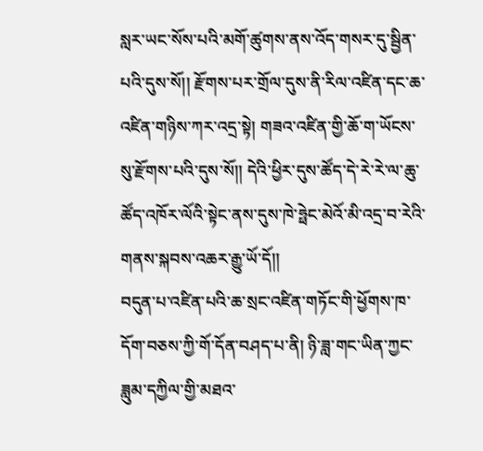སླར་ཡང་སོས་པའི་མགོ་ཚུགས་ནས་འོད་གསར་དུ་སྦྱིན་པའི་དུས་སོ།། རྫོགས་པར་གྲོལ་དུས་ནི་རིལ་འཛིན་དང་ཆ་འཛིན་གཉིས་ཀར་འདྲ་སྟེ། གཟའ་འཛིན་གྱི་ཆོ་ག་ཡོངས་སུ་རྫོགས་པའི་དུས་སོ།། དེའི་ཕྱིར་དུས་ཚོད་དེ་རེ་རེ་ལ་ཆུ་ཚོད་འཁོར་ལོའི་སྟེང་ནས་དུས་ཁེ་ཧྥེང་མེའོ་མི་འདྲ་བ་རེའི་གནས་སྐབས་འཆར་རྒྱུ་ཡོ་དོ།།
བདུན་པ་འཛིན་པའི་ཆ་སྲང་འཛིན་གཏོང་གི་ཕྱོགས་ཁ་དོག་བཅས་ཀྱི་གོ་དོན་བཤད་པ་ནི། ཉི་ཟླ་གང་ཡིན་ཀྱང་ཟླུམ་དཀྱིལ་གྱི་མཐའ་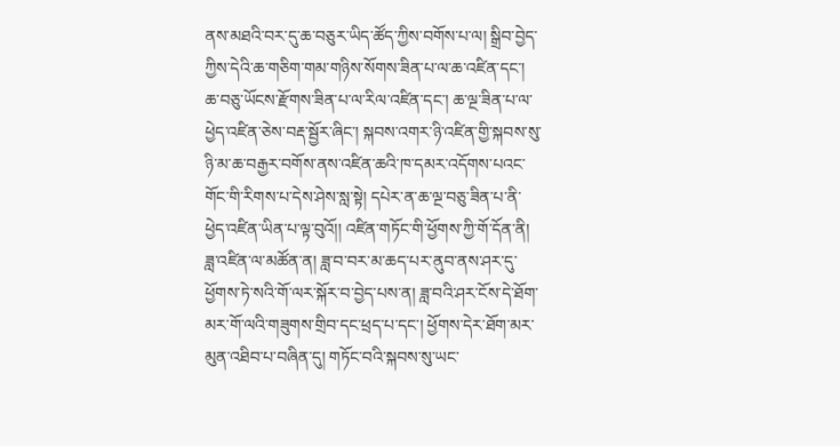ནས་མཐའི་བར་དུ་ཆ་བཅུར་ཡིད་ཚོད་ཀྱིས་བགོས་པ་ལ། སྒྲིབ་བྱེད་ཀྱིས་དེའི་ཆ་གཅིག་གམ་གཉིས་སོགས་ཟིན་པ་ལ་ཆ་འཛིན་དང་། ཆ་བཅུ་ཡོངས་རྫོགས་ཟིན་པ་ལ་རིལ་འཛིན་དང་། ཆ་ལྔ་ཟིན་པ་ལ་ཕྱེད་འཛིན་ཅེས་བརྡ་སྦྱོར་ཞིང་། སྐབས་འགར་ཉི་འཛིན་གྱི་སྐབས་སུ་ཉི་མ་ཆ་བརྒྱར་བགོས་ནས་འཛིན་ཆའི་ཁ་དམར་འདོགས་པའང་གོང་གི་རིགས་པ་དེས་ཤེས་སླ་སྟེ། དཔེར་ན་ཆ་ལྔ་བཅུ་ཟིན་པ་ནི་ཕྱེད་འཛིན་ཡིན་པ་ལྟ་བུའོ།། འཛིན་གཏོང་གི་ཕྱོགས་ཀྱི་གོ་དོན་ནི། ཟླ་འཛིན་ལ་མཚོན་ན། ཟླ་བ་བར་མ་ཆད་པར་ནུབ་ནས་ཤར་དུ་ཕྱོགས་ཏེ་སའི་གོ་ལར་སྐོར་བ་བྱེད་པས་ན། ཟླ་བའི་ཤར་ངོས་དེ་ཐོག་མར་གོ་ལའི་གཟུགས་གྲིབ་དང་ཕྲད་པ་དང་། ཕྱོགས་དེར་ཐོག་མར་མུན་འཐིབ་པ་བཞིན་དུ། གཏོང་བའི་སྐབས་སུ་ཡང་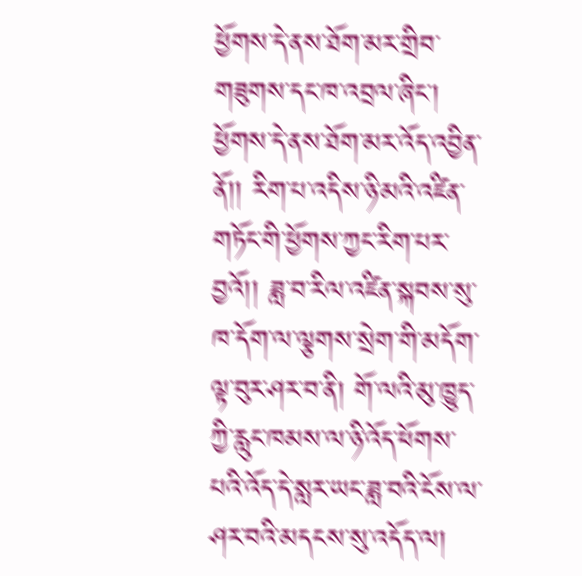ཕྱོགས་དེ་ནས་ཐོག་མར་གྲིབ་གཟུགས་དང་ཁ་འབྲལ་ཞིང་། ཕྱོགས་དེ་ནས་ཐོག་མར་འོད་འབྱིན་ནོ།། རིག་པ་འདིས་ཉི་མའི་འཛིན་གཏོང་གི་ཕྱོགས་ཀྱང་རིག་པར་བྱའོ།། ཟླ་བ་རིལ་འཛིན་སྐབས་སུ་ཁ་དོག་ལ་ལྕགས་སྲེག་གི་མདོག་ལྟ་བུར་ཤར་བ་ནི། གོ་ལའི་མུ་ཁྱུད་ཀྱི་རླུང་ཁམས་ལ་ཉི་འོད་ཕོགས་པའི་འོད་དེ་སླར་ཡང་ཟླ་བའི་ངོས་ལ་ཤར་བའི་མདངས་སུ་འདོད་ལ།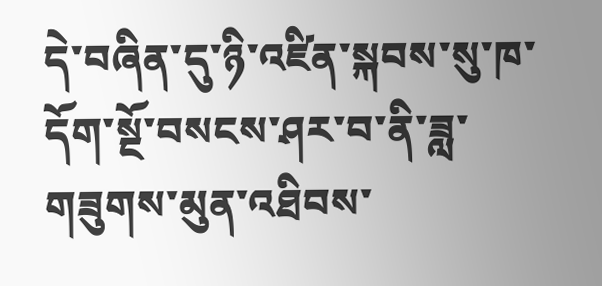དེ་བཞིན་དུ་ཉི་འཛིན་སྐབས་སུ་ཁ་དོག་སྔོ་བསངས་ཤར་བ་ནི་ཟླ་གཟུགས་མུན་འཐིབས་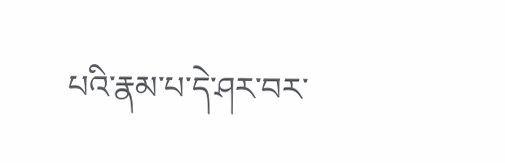པའི་རྣམ་པ་དེ་ཤར་བར་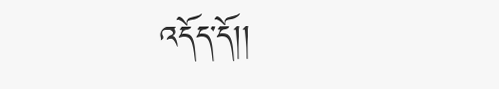འདོད་དོ།།